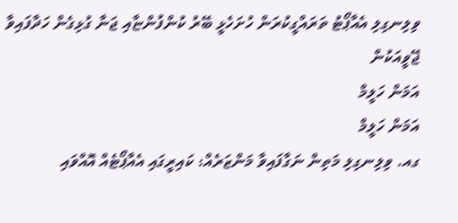ވިލިނގިލި އެއާޕޯޓު ތަރައްގީކުރަން ހުށަހެޅީ ބޭރު ކުންފުންޏާއި ޖަނާ ގުޅިގެން ހަދާފައިވާ ޖޭވީއަކުން
އަމަން ހަލީމް
އަމަން ހަލީމް
ގއ. ވިލިނގިލި މަތިން ނަގާފައިވާ މަންޒަރެއް: ކައިރީގައި އެއާޕޯޓެއް އޮއްވައި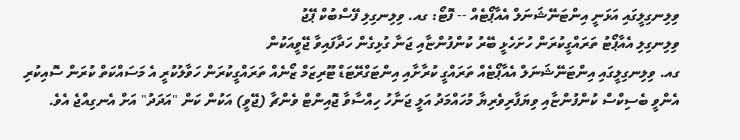ވިލިނގިލީގައި އަޅަނީ އިންޓަނޭޝަނަލް އެއާޕޯޓެއް -- ފޮޓޯ: ގއ. ވިލިނގިލި ފޭސްބުކް ޕޭޖު
ވިލިނގިލި އެއާޕޯޓު ތަރައްގީކުރަން ހުށަހެޅީ ބޭރު ކުންފުންޏާއި ޖަނާ ގުޅިގެން ހަދާފައިވާ ޖޭވީއަކުން
ގއ. ވިލިނގިލީގައި އިންޓަނޭޝަނަލް އެއާޕޯޓެއް ތަރައްގީ ކުރާށާއި އިންޓަގްރޭޓަޑް ޓޫރިޒަމް ޒޯނެއް ތަރައްގީކުރަން ހަވާލުކުރީ އެ މަސައްކަތް ކުރަން ސޮއިކުރި އެންވީ ބެސިކްސް ކުންފުންޏާއި ވިޔަފާރިވެރިޔާ މުހައްމަދު އަލީ ޖަނާހު ހިއްސާވާ ޖޮއިންޓް ވެންޗާ (ޖޭވީ) އަކުން ކަން "އަދަދު" އަށް އެނގިއްޖެ އެވެ.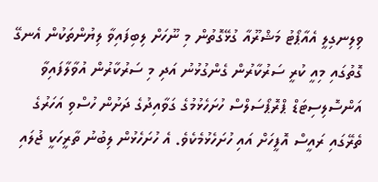ވިލިނގިލީ އެއާޕޯޓު މަޝްރޫއާ ގުޅޭގޮތުން މި ނޫހަށް ލިބިފައިވާ ލިޔުންތަކުން އެނގޭ ގޮތުގައި މިއީ ކުރީ ސަރުކާރުން ގެންގުޅުނު އަދި މި ސަރުކާރުން އުވާލާފައިވާ އަންސޮލިސިޓަޑް ޕްރޮޕޯސަލްސް ހުށަހެޅުމުގެ ގަވާއިދުގެ ދަށުން ހުސްވި އަހަރުގެ ތެރޭގައި ރައީސް އޮފީހަށް އައި ހުށަހެޅުމެކެވެ. އެ ހުށަހެޅުން ލިބުނު ތާރީހަކީ ޖުލައި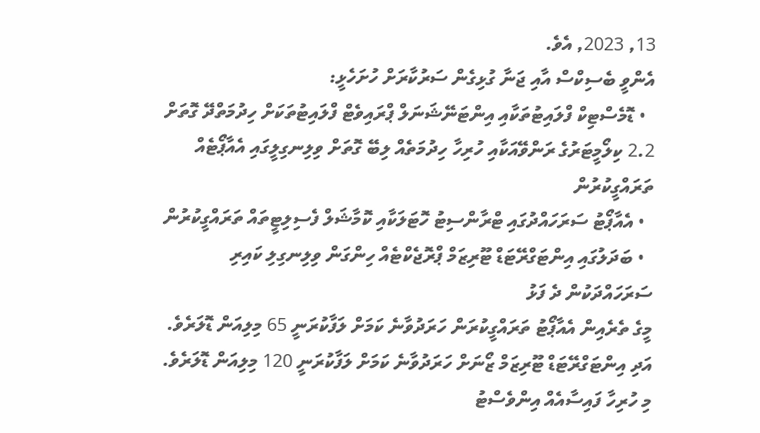13, 2023, އެވެ.
އެންވީ ބެސިކްސް އާއި ޖަނާ ގުޅިގެން ސަރުކާރަށް ހުށަހެޅީ:
  • ޑޮމެސްޓިކް ފްލައިޓުތަކާއި އިންޓަނޭޝަނަލް ޕްރައިވެޓް ފްލައިޓުތަކަށް ހިދުމަތްދޭ ގޮތަށް 2.2 ކިލޯމީޓަރުގެ ރަންވޭއަކާއި ހުރިހާ ހިދުމަތެއް ލިބޭ ގޮތަށް ވިލިނގިލީގައި އެއާޕޯޓެއް ތަރައްގީކުރުން
  • އެއާޕޯޓު ސަރަހައްދުގައި ޓްރާންސިޓު ހޮޓަލަކާއި ކޮމާޝަލް ފެސިލިޓީތައް ތަރައްގީކުރުން
  • ބަދަލުގައި އިންޓަގްރޭޓަޑް ޓޫރިޒަމް ޕްރޮޖެކްޓެއް ހިންގަން ވިލިނގިލި ކައިރި ސަރަހައްދަކުން ދެ ފަޅު
މީގެ ތެރެއިން އެއާޕޯޓު ތަރައްގީކުރަން ހަރަދުވާނެ ކަމަށް ލަފާކުރަނީ 65 މިލިއަން ޑޮލަރެވެ. އަދި އިންޓަގްރޭޓަޑް ޓޫރިޒަމް ޒޯނަށް ހަރަދުވާނެ ކަމަށް ލަފާކުރަނީ 120 މިލިއަން ޑޮލަރެވެ. މި ހުރިހާ ފައިސާއެއް އިންވެސްޓު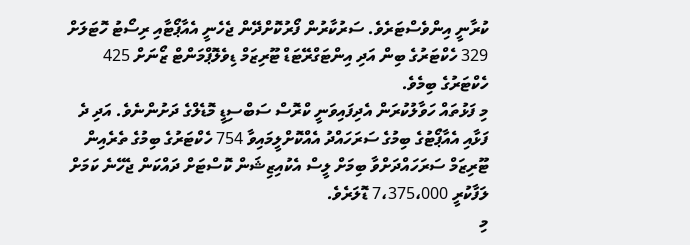ކުރާނީ އިންވެސްޓަރެވެ. ސަރުކާރުން ފޯރުކޮށްދޭން ޖެހެނީ އެއާޕޯޓާއި ރިސޯޓު ހޮޓަލަށް 329 ހެކްޓަރުގެ ބިން އަދި އިންޓަގްރޭޓަޑް ޓޫރިޒަމް ޑިވެލޮޕްމަންޓް ޒޯނަށް 425 ހެކްޓަރުގެ ބިމެވެ.
މި ފަޅުތައް ހަވާލުކުރަން އެދިފައިވަނީ ކްރޮސް ސަބްސިޑީ މޮޑެލްގެ ދަށުންނެވެ. އަދި ދެ ފަޅާއި އެއާޕޯޓުގެ ބިމުގެ ސަރަހައްދު އެއްކޮށްލީމައިވާ 754 ހެކްޓަރުގެ ބިމުގެ ތެރެއިން ޓޫރިޒަމް ސަރަހައްދަށްވާ ބިމަށް ލީސް އެކުއިޒިޝަން ކޮސްޓަށް ދައްކަން ޖެހޭނެ ކަމަށް ލަފާކުރީ 7،375،000 ޑޮލަރެވެ.
މި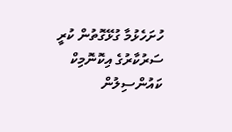ހުށަހެޅުމާ ގުޅޭގޮތުން ކުރީ ސަރުކާރުގެ އިކޮނޮމިކް ކައުންސިލުން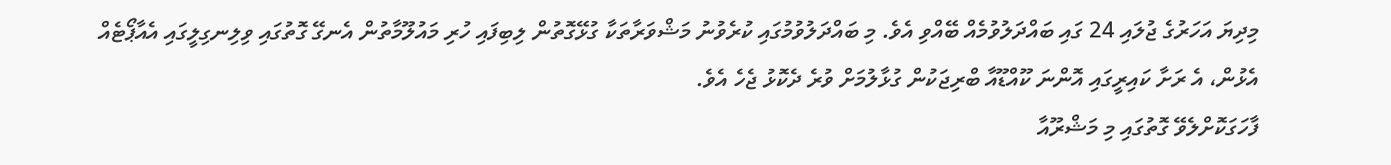މިދިޔަ އަހަރުގެ ޖުލައި 24 ގައި ބައްދަލުވުމެއް ބޭއްވި އެވެ. މި ބައްދަލުވުމުގައި ކުރެވުނު މަޝްވަރާތަކާ ގުޅޭގޮތުން ލިބިފައި ހުރި މައުލޫމާތުން އެނގޭ ގޮތުގައި ވިލިނގިލީގައި އެއާޕޯޓެއް އެޅުން، އެ ރަށާ ކައިރީގައި އޮންނަ ކޫއްޑޫއާ ބްރިޖަކުން ގުޅާލުމަށް ވުރެ ދެކޮޅު ޖެހެ އެވެ.
ފާހަގަކޮށްލެވޭ ގޮތުގައި މި މަޝްރޫއާ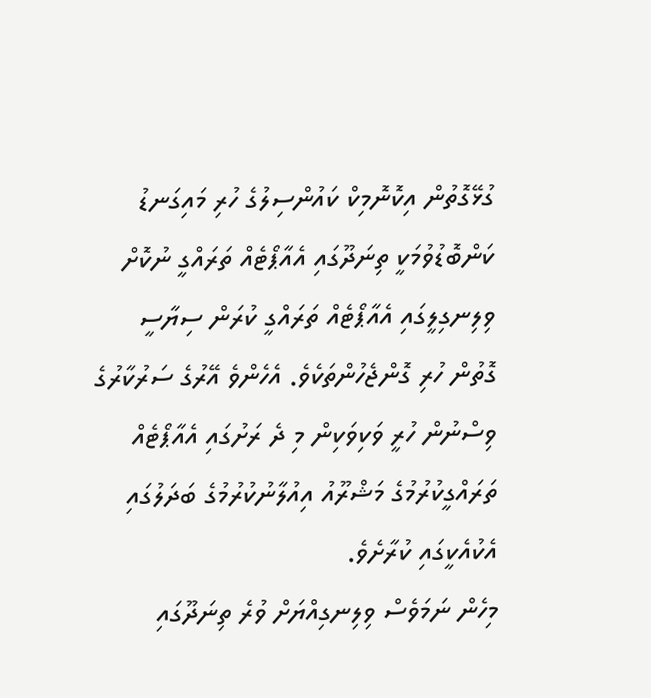ގުޅޭގޮތުން އިކޮނޮމިކް ކައުންސިލުގެ ހުރި މައިގަނޑު ކަންބޮޑުވުމަކީ ތިނަދޫގައި އެއާޕޯޓެއް ތަރައްގީ ނުކޮށް ވިލިނގިލީގައި އެއާޕޯޓެއް ތަރައްގީ ކުރަން ސިޔާސީ ގޮތުން ހުރި ގޮންޖެހުންތަކެވެ. އެހެންވެ އޭރުގެ ސަރުކާރުގެ ވިސްނުން ހުރީ ވަކިވަކިން މި ދެ ރަށުގައި އެއާޕޯޓެއް ތަރައްގީކުރުމުގެ މަޝްރޫއު އިއުލާނުކުރުމުގެ ބަދަލުގައި އެކުއެކީގައި ކުރާށެވެ.
މިހެން ނަމަވެސް ވިލިނގިއްޔަށް ވުރެ ތިނަދޫގައި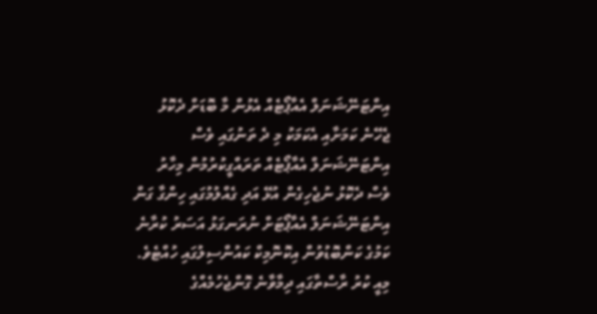އިންޓަނޭޝަނަލް އެއާޕޯޓެއް އެޅުން މާ ބޮޑަށް ދެކޮޅު ޖެހޭނެ ކަމަށާއި އެކަމަކު މި ދެ ތަނުގައި ވެސް އިންޓަނޭޝަނަލް އެއާޕޯޓެއް ތަރައްގީކުރުމުން މިހާރު ވެސް ދެކޮޅު ނުޖެހިގެން އުޅޭ އަދި ގެއްލުމުގައި ހިންގާ ގަން އިންޓަނޭޝަނަލް އެއާޕޯޓަށް ނުރަނގަޅު އަސަރު ކުރާނެ ކަމުގެ ކަންބޮޑުވުން އިކޮނޮމިކް ކައުންސިލުގައި ހުއްޓެވެ.
މިއީ ކުރު ރާސްތާގައި ދިމާވާނެ ގޮންޖެހުމެއްގެ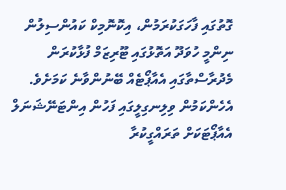ގޮތުގައި ފާހަގަކުރަމުން، އިކޮނޮމިކް ކައުންސިލުން ނިންމީ ހުވަދޫ އަތޮޅުގައި ޓޫރިޒަމް ފުޅާކުރަން މެދުރާސްތާގައި އެއާޕޯޓެއް ބޭނުންވާނެ ކަމަށެވެ. އެހެންކަމުން ވިލިނގިލީގައި ފަހުން އިންޓަނޭޝަނަލް އެއާޕޯޓަކަށް ތަރައްގީކުރާ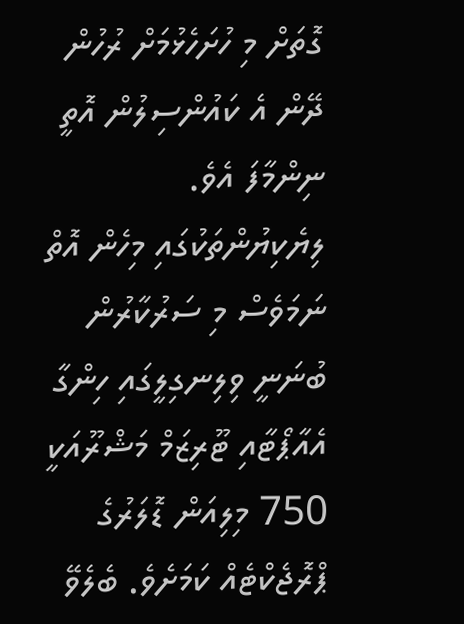ގޮތަށް މި ހުށަހެޅުމަށް ރުހުން ދޭން އެ ކައުންސިލުން އޮތީ ނިންމާފަ އެވެ.
ލިޔެކިޔުންތަކުގައި މިހެން އޮތް ނަމަވެސް މި ސަރުކާރުން ބުނަނީ ވިލިނގިލީގައި ހިންގާ އެއާޕޯޓާއި ޓޫރިޒަމް މަޝްރޫއަކީ 750 މިލިއަން ޑޮލަރުގެ ޕްރޮޖެކްޓެއް ކަމަށެވެ. ބެލެވޭ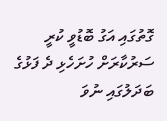ގޮތުގައި އަގު ބޮޑުވީ ކުރީ ސަރުކާރަށް ހުށަހެޅި ދެ ފަޅުގެ ބަދަލުގައި ނުވަ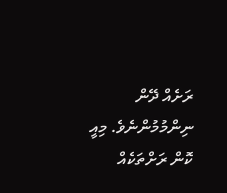ރަށެއް ދޭން ނިންމުމުންނެވެ. މިއީ ކޮން ރަށްތަކެއް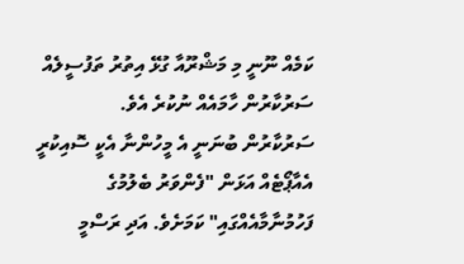ކަމެއް ނޫނީ މި މަޝްރޫއާ ގުޅޭ އިތުރު ތަފުސީލެއް ސަރުކާރުން ހާމައެއް ނުކުރެ އެވެ.
ސަރުކާރުން ބުނަނީ އެ މީހުންނާ އެކީ ސޮއިކުރީ އެއާޕޯޓެއް އަޅަން "ފެންވަރު ބެލުމުގެ ފަހުމުނާމާއެއްގައި" ކަމަށެވެ. އަދި ރަސްމީ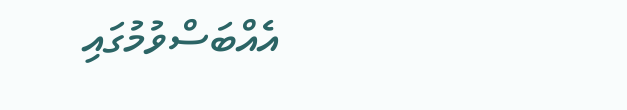އެއްބަސްވުމުގައި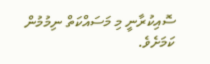ސޮއިކުރާނީ މި މަސައްކަތް ނިމުމުން ކަމަށެވެ.